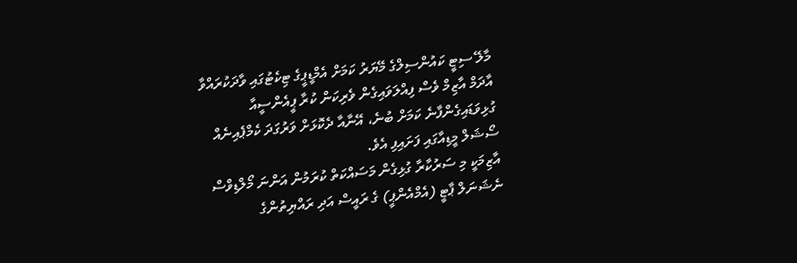މާލޭ ސިޓީ ކައުންސިލްގެ މޭޔަރު ކަމަށް އެމްޑީޕީގެ ޓިކެޓުގައި ވާދަކުރައްވާ އާދަމް އާޒިމް ވެސް ފިއްލަވައިގެން ވެރިކަން ކުރާ ޕީއެންސީއާ ގުޅިވަޑައިގެންފާނެ ކަމަށް ބުނެ، އޭނާއާ ދެކޮޅަށް ވަރުގަދަ ކެމްޕެއިނެއް ސޯޝަލް މީޑިއާގައި ފަށައިފި އެވެ.
އާޒިމަކީ މި ސަރުކާރާ ގުޅިގެން މަސައްކަތް ކުރަމުން އަންނަ މޯލްޑިވްސް ނެޝަނަލް ޕާޓީ (އެމްއެންޕީ) ގެ ރައީސް އަދި ރައްޔިތުންގެ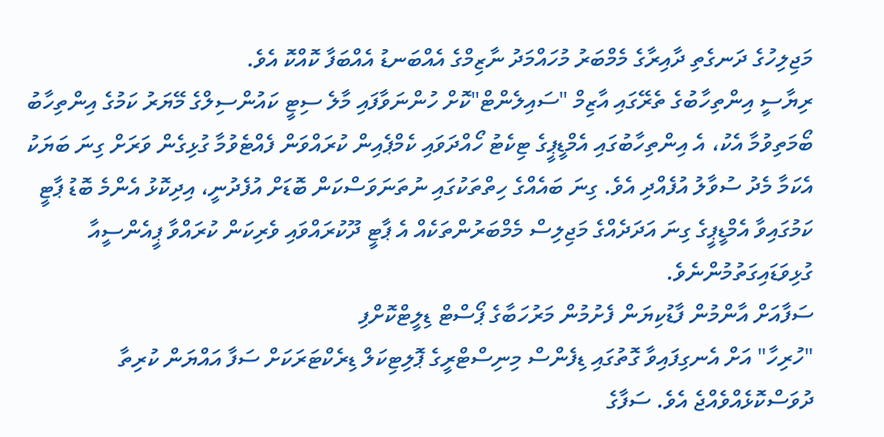މަޖިލިހުގެ ދަނގެތި ދާއިރާގެ މެމްބަރު މުހައްމަދު ނާޒިމްގެ އެއްބަނޑު އެއްބަފާ ކޮއްކޮ އެވެ.
ރިޔާސީ އިންތިހާބުގެ ތެރޭގައި އާޒިމް "ސައިލެންޓް"ކޮށް ހުންނަވާފައި މާލެ ސިޓީ ކައުންސިލްގެ މޭޔަރު ކަމުގެ އިންތިހާބު ބޯމަތިވުމާ އެކު، އެ އިންތިހާބުގައި އެމްޑީޕީގެ ޓިކެޓު ހޯއްދަވައި ކެމްޕެއިން ކުރައްވަން ފެއްޓެވުމާ ގުޅިގެން ވަރަށް ގިނަ ބަޔަކު އެކަމާ މެދު ސުވާލު އުފެއްދި އެވެ. ގިނަ ބައެއްގެ ހިތްތަކުގައި ނުތަނަވަސްކަން ބޮޑަށް އުފެދުނީ، އިދިކޮޅު އެންމެ ބޮޑު ޕާޓީ ކަމުގައިވާ އެމްޑީޕީގެ ގިނަ އަދަދެއްގެ މަޖިލިސް މެމްބަރުންތަކެއް އެ ޕާޓީ ދޫކުރައްވައި ވެރިކަން ކުރައްވާ ޕީއެންސީއާ ގުޅިވަޑައިގަތުމުންނެވެ.
ސަފާއަށް އާންމުން ފާޑުކިޔަން ފެށުމުން މަރުހަބާގެ ޕޯސްޓް ޑިލީޓްކޮށްފި
"ހުރިހާ" އަށް އެނގިފައިވާ ގޮތުގައި ޑިފެންސް މިނިސްޓްރީގެ ޕޮލިޓިކަލް ޑިރެކްޓަރަކަށް ސަފާ އައްޔަން ކުރިތާ ދުވަސްކޮޅެއްވެއްޖެ އެވެ. ސަފާގެ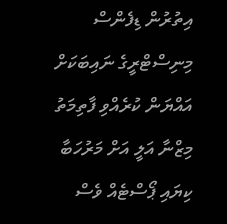އިތުރުން ޑިފެންސް މިނިސްޓްރީގެ ނައިބަކަށް އައްޔަން ކުރެއްވި ފާތިމަތު މިޒްނާ އަލީ އަށް މަރުހަބާ ކިޔައި ޕޯސްޓެއް ވެސް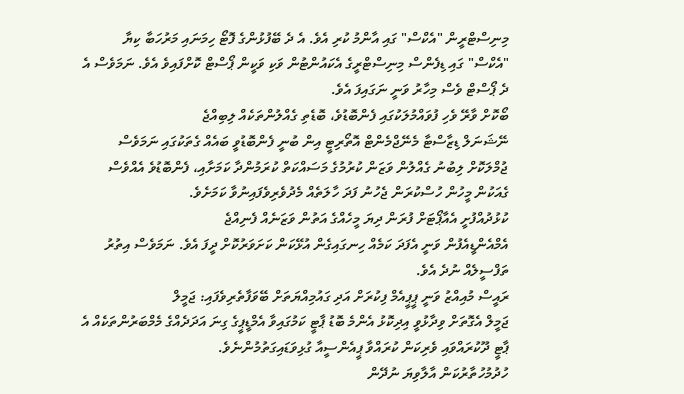މިނިސްޓްރީން "އެކްސް" ގައި އާންމު ކުރި އެވެ. އެ ދެ ބޭފުޅުންގެ ފޮޓޯ ހިމަނައި މަރުހަބާ ކިޔާ "އެކްސް" ގައި ޑިފެންސް މިނިސްޓްރީގެ އެކައުންޓުން ވަކި ވަކީން ޕޯސްޓް ކޮށްފައިވެ އެވެ. ނަމަވެސް އެ ދެ ޕޯސްޓް ވެސް މިހާރު ވަނީ ނަގައިފަ އެވެ.
ބޯކޮށް ވާރޭ ވެހި ފުވައްމުލަކުގައި ފެންބޮޑުވެ، ބޮޑެތި ގެއްލުންތަކެއް ލިބިއްޖެ
ނޭޝަނަލް ޑިޒާސްޓާ މެނޭޖްމެންޓް އޮތޯރިޓީ އިން ބުނީ ފެންބޮޑުވީ ބައެއް ގެތަކުގައި ނަމަވެސް ޖުމްލަކޮށް ލިބުނު ގެއްލުން ވަޒަން ކުރުމުގެ މަސައްކަތް ކުރަމުންދާ ކަމަށާއި، ފެންބޮޑުވެ އެއްވެސް ގެއަކުން މީހުން ހުސްކުރަން ޖެހުނު ފަދަ ހާލަތެއް މެދުވެރިވެފައިނުވާ ކަމަށެވެ.
ކުޅުދުއްފުށީ އެއާޕޯޓަށް ފުރަން ދިޔަ މީހެއްގެ އަތުން ވަޒަނެއް ފެނިއްޖެ
އެމްއެންޑީއެފުން ވަނީ އެފަދަ ކަމެއް ހިނގައިގެން އުޅޭކަން ކަށަވަރުކޮށް ދީފަ އެވެ. ނަމަވެސް އިތުރު ތަފްސީލެއް ނުދެ އެވެ.
ރައީސް މުއިއްޒު ވަނީ ޕީޕީއެމް ފިކުރަށް އަދި ގައުމިއްޔަތަށް ބޭވަފާތެރިވެފައި: ޖަމީލް
ޖަމީލް އެގޮތަށް ވިދާޅުވީ އިދިކޮޅު އެންމެ ބޮޑު ޕާޓީ ކަމުގައިވާ އެމްޑީޕީގެ ގިނަ އަދަދެއްގެ މެމްބަރުންތަކެއް އެ ޕާޓީ ދޫކުރައްވައި ވެރިކަން ކުރައްވާ ޕީއެންސީއާ ގުޅިވަޑައިގަތުމުންނެވެ.
ހުދުމުހުތާރުކަން އާލާވިޔަ ނުދޭން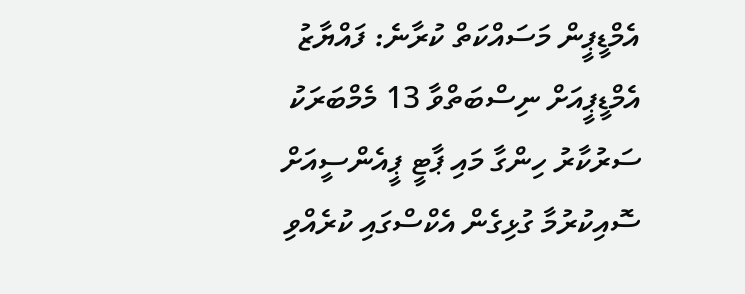އެމްޑީޕީން މަސައްކަތް ކުރާނެ: ފައްޔާޒު
އެމްޑީޕީއަށް ނިސްބަތްވާ 13 މެމްބަރަކު ސަރުކާރު ހިންގާ މައި ޕާޓީ ޕީއެންސީއަށް ސޮއިކުރުމާ ގުޅިގެން އެކްސްގައި ކުރެއްވި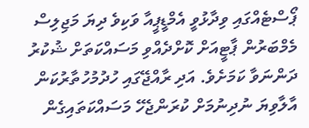ޕޯސްޓެއްގައި ވިދާޅުވީ އެމްޑީޕީއާ ވަކިވެ ދިޔަ މަޖިލިސް މެމްބަރުން ޕާޓީއަށް ކޮށްދެއްވި މަސައްކަތަށް ޝުކުރު ދަންނަވާ ކަމަށެވެ. އަދި ރާއްޖޭގައި ހުދުމުހުތާރުކަން އާލާވިޔަ ނުދިނުމަށް ކުރަންޖެހޭ މަސައްކަތައިގެން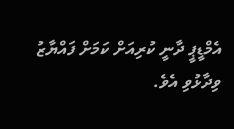އެމްޑީޕީ ދާނީ ކުރިއަށް ކަމަށް ފައްޔާޒު ވިދާޅުވި އެވެ.